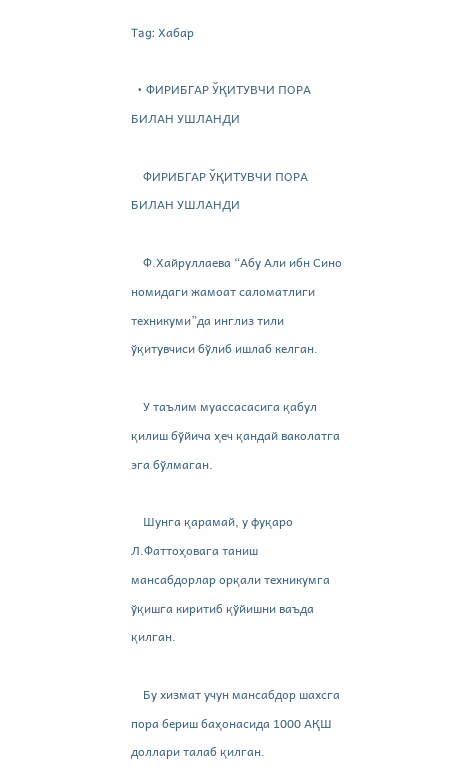Tag: Хабар

  • ФИРИБГАР ЎҚИТУВЧИ ПОРА БИЛАН УШЛАНДИ

    ФИРИБГАР ЎҚИТУВЧИ ПОРА БИЛАН УШЛАНДИ

    Ф.Хайруллаева “Абу Али ибн Сино номидаги жамоат саломатлиги техникуми”да инглиз тили ўқитувчиси бўлиб ишлаб келган.

    У таълим муассасасига қабул қилиш бўйича ҳеч қандай ваколатга эга бўлмаган.

    Шунга қарамай, у фуқаро Л.Фаттоҳовага таниш мансабдорлар орқали техникумга ўқишга киритиб қўйишни ваъда қилган.

    Бу хизмат учун мансабдор шахсга пора бериш баҳонасида 1000 АҚШ доллари талаб қилган.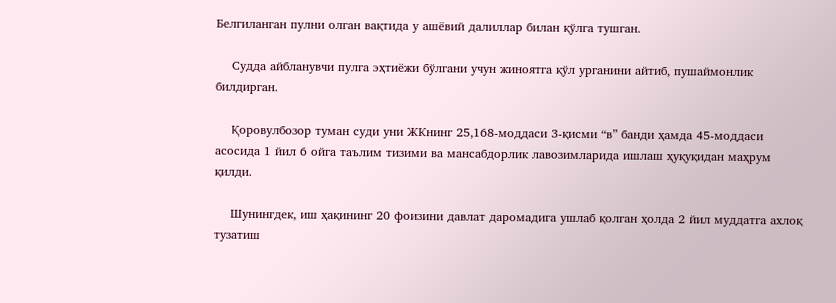Белгиланган пулни олган вақтида у ашёвий далиллар билан қўлга тушган.

    Судда айбланувчи пулга эҳтиёжи бўлгани учун жиноятга қўл урганини айтиб, пушаймонлик билдирган.

    Қоровулбозор туман суди уни ЖКнинг 25,168-моддаси 3-қисми “в” банди ҳамда 45-моддаси асосида 1 йил 6 ойга таълим тизими ва мансабдорлик лавозимларида ишлаш ҳуқуқидан маҳрум қилди.

    Шунингдек, иш ҳақининг 20 фоизини давлат даромадига ушлаб қолган ҳолда 2 йил муддатга ахлоқ тузатиш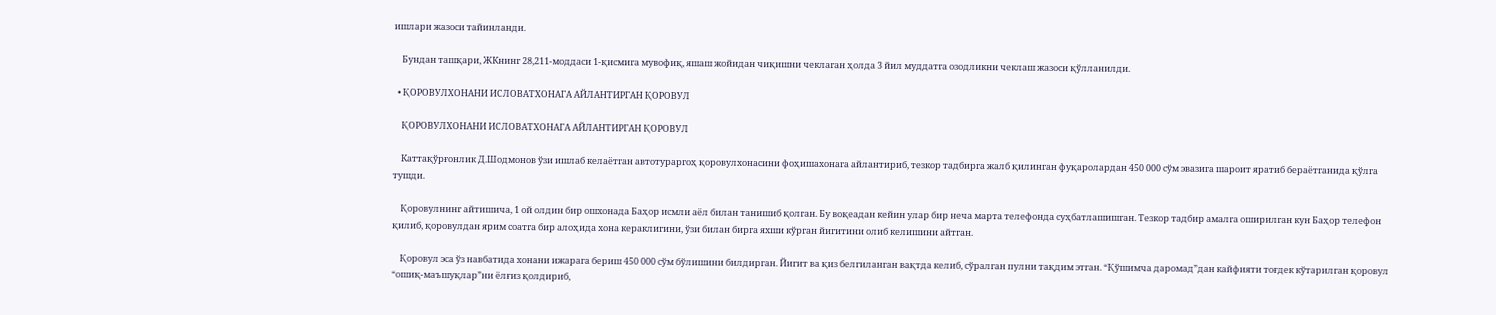ишлари жазоси тайинланди.

    Бундан ташқари, ЖКнинг 28,211-моддаси 1-қисмига мувофиқ, яшаш жойидан чиқишни чеклаган ҳолда 3 йил муддатга озодликни чеклаш жазоси қўлланилди.

  • ҚОРОВУЛХОНАНИ ИСЛОВАТХОНАГА АЙЛАНТИРГАН ҚОРОВУЛ

    ҚОРОВУЛХОНАНИ ИСЛОВАТХОНАГА АЙЛАНТИРГАН ҚОРОВУЛ

    Каттақўрғонлик Д.Шодмонов ўзи ишлаб келаётган автотураргоҳ қоровулхонасини фоҳишахонага айлантириб, тезкор тадбирга жалб қилинган фуқаролардан 450 000 сўм эвазига шароит яратиб бераётганида қўлга тушди.

    Қоровулнинг айтишича, 1 ой олдин бир ошхонада Баҳор исмли аёл билан танишиб қолган. Бу воқеадан кейин улар бир неча марта телефонда суҳбатлашишган. Тезкор тадбир амалга оширилган кун Баҳор телефон қилиб, қоровулдан ярим соатга бир алоҳида хона кераклигини, ўзи билан бирга яхши кўрган йигитини олиб келишини айтган.

    Қоровул эса ўз навбатида хонани ижарага бериш 450 000 сўм бўлишини билдирган. Йигит ва қиз белгиланган вақтда келиб, сўралган пулни тақдим этган. “Қўшимча даромад”дан кайфияти тоғдек кўтарилган қоровул “ошиқ-маъшуқлар”ни ёлғиз қолдириб,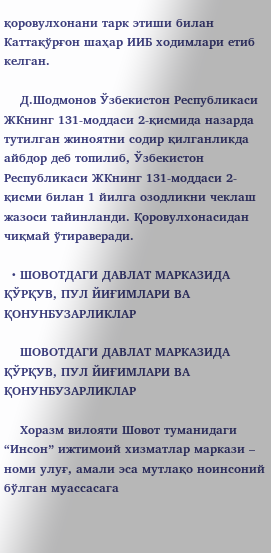қоровулхонани тарк этиши билан Каттақўрғон шаҳар ИИБ ходимлари етиб келган.

    Д.Шодмонов Ўзбекистон Республикаси ЖКнинг 131-моддаси 2-қисмида назарда тутилган жиноятни содир қилганликда айбдор деб топилиб, Ўзбекистон Республикаси ЖКнинг 131-моддаси 2-қисми билан 1 йилга озодликни чеклаш жазоси тайинланди. Қоровулхонасидан чиқмай ўтираверади.

  • ШОВОТДАГИ ДАВЛАТ МАРКАЗИДА ҚЎРҚУВ, ПУЛ ЙИҒИМЛАРИ ВА ҚОНУНБУЗАРЛИКЛАР

    ШОВОТДАГИ ДАВЛАТ МАРКАЗИДА ҚЎРҚУВ, ПУЛ ЙИҒИМЛАРИ ВА ҚОНУНБУЗАРЛИКЛАР

    Хоразм вилояти Шовот туманидаги “Инсон” ижтимоий хизматлар маркази – номи улуғ, амали эса мутлақо ноинсоний бўлган муассасага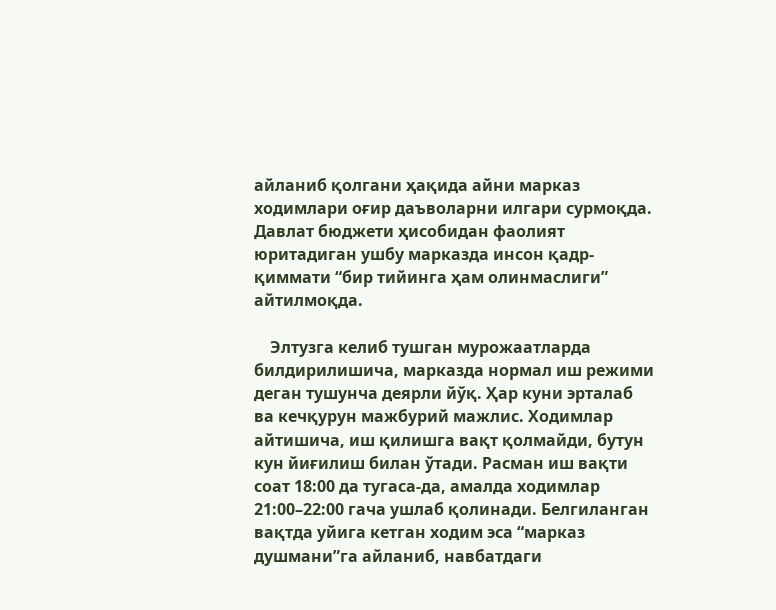айланиб қолгани ҳақида айни марказ ходимлари оғир даъволарни илгари сурмоқда. Давлат бюджети ҳисобидан фаолият юритадиган ушбу марказда инсон қадр-қиммати “бир тийинга ҳам олинмаслиги” айтилмоқда.

    Элтузга келиб тушган мурожаатларда билдирилишича, марказда нормал иш режими деган тушунча деярли йўқ. Ҳар куни эрталаб ва кечқурун мажбурий мажлис. Ходимлар айтишича, иш қилишга вақт қолмайди, бутун кун йиғилиш билан ўтади. Расман иш вақти соат 18:00 да тугаса-да, амалда ходимлар 21:00–22:00 гача ушлаб қолинади. Белгиланган вақтда уйига кетган ходим эса “марказ душмани”га айланиб, навбатдаги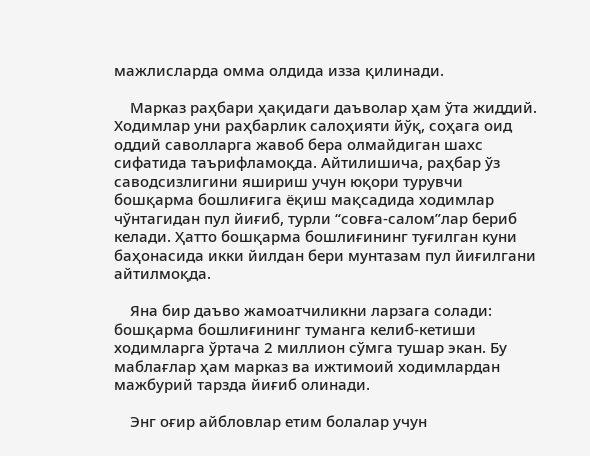мажлисларда омма олдида изза қилинади.

    Марказ раҳбари ҳақидаги даъволар ҳам ўта жиддий. Ходимлар уни раҳбарлик салоҳияти йўқ, соҳага оид оддий саволларга жавоб бера олмайдиган шахс сифатида таърифламоқда. Айтилишича, раҳбар ўз саводсизлигини яшириш учун юқори турувчи бошқарма бошлиғига ёқиш мақсадида ходимлар чўнтагидан пул йиғиб, турли “совға-салом”лар бериб келади. Ҳатто бошқарма бошлиғининг туғилган куни баҳонасида икки йилдан бери мунтазам пул йиғилгани айтилмоқда.

    Яна бир даъво жамоатчиликни ларзага солади: бошқарма бошлиғининг туманга келиб-кетиши ходимларга ўртача 2 миллион сўмга тушар экан. Бу маблағлар ҳам марказ ва ижтимоий ходимлардан мажбурий тарзда йиғиб олинади.

    Энг оғир айбловлар етим болалар учун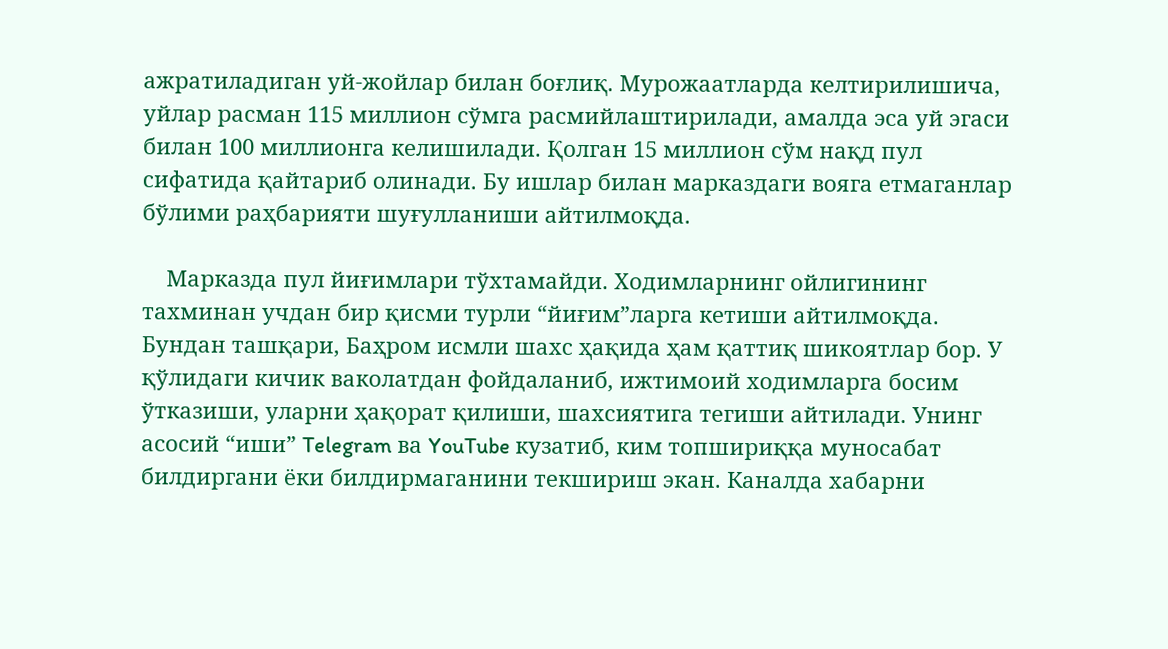ажратиладиган уй-жойлар билан боғлиқ. Мурожаатларда келтирилишича, уйлар расман 115 миллион сўмга расмийлаштирилади, амалда эса уй эгаси билан 100 миллионга келишилади. Қолган 15 миллион сўм нақд пул сифатида қайтариб олинади. Бу ишлар билан марказдаги вояга етмаганлар бўлими раҳбарияти шуғулланиши айтилмоқда.

    Марказда пул йиғимлари тўхтамайди. Ходимларнинг ойлигининг тахминан учдан бир қисми турли “йиғим”ларга кетиши айтилмоқда. Бундан ташқари, Баҳром исмли шахс ҳақида ҳам қаттиқ шикоятлар бор. У қўлидаги кичик ваколатдан фойдаланиб, ижтимоий ходимларга босим ўтказиши, уларни ҳақорат қилиши, шахсиятига тегиши айтилади. Унинг асосий “иши” Telegram ва YouTube кузатиб, ким топшириққа муносабат билдиргани ёки билдирмаганини текшириш экан. Каналда хабарни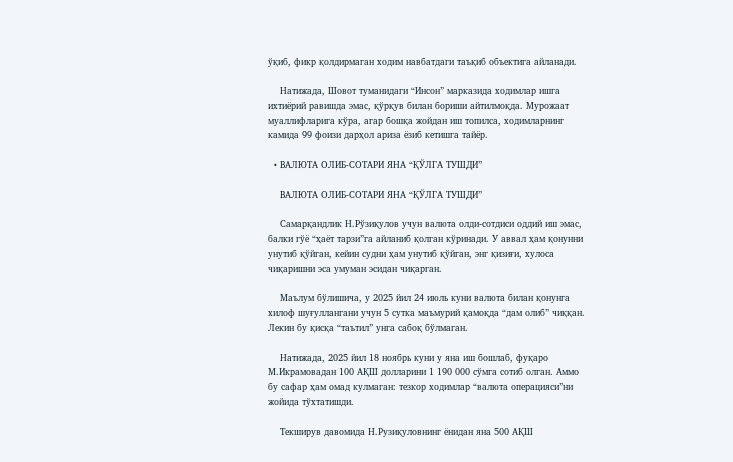ўқиб, фикр қолдирмаган ходим навбатдаги таъқиб объектига айланади.

    Натижада, Шовот туманидаги “Инсон” марказида ходимлар ишга ихтиёрий равишда эмас, қўрқув билан бориши айтилмоқда. Мурожаат муаллифларига кўра, агар бошқа жойдан иш топилса, ходимларнинг камида 99 фоизи дарҳол ариза ёзиб кетишга тайёр.

  • ВАЛЮТА ОЛИБ-СОТАРИ ЯНА “ҚЎЛГА ТУШДИ”

    ВАЛЮТА ОЛИБ-СОТАРИ ЯНА “ҚЎЛГА ТУШДИ”

    Самарқандлик Н.Рўзиқулов учун валюта олди-сотдиси оддий иш эмас, балки гўё “ҳаёт тарзи”га айланиб қолган кўринади. У аввал ҳам қонунни унутиб қўйган, кейин судни ҳам унутиб қўйган, энг қизиғи, хулоса чиқаришни эса умуман эсидан чиқарган.

    Маълум бўлишича, у 2025 йил 24 июль куни валюта билан қонунга хилоф шуғуллангани учун 5 сутка маъмурий қамоқда “дам олиб” чиққан. Лекин бу қисқа “таътил” унга сабоқ бўлмаган.

    Натижада, 2025 йил 18 ноябрь куни у яна иш бошлаб, фуқаро М.Икрамовадан 100 АҚШ долларини 1 190 000 сўмга сотиб олган. Аммо бу сафар ҳам омад кулмаган: тезкор ходимлар “валюта операцияси”ни жойида тўхтатишди.

    Текширув давомида Н.Рузиқуловнинг ёнидан яна 500 АҚШ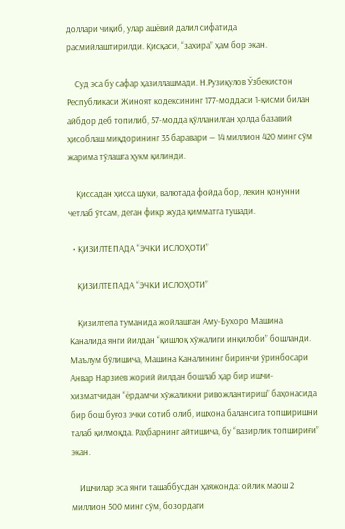доллари чиқиб, улар ашёвий далил сифатида расмийлаштирилди. Қисқаси, “захира” ҳам бор экан.

    Суд эса бу сафар ҳазиллашмади. Н.Рузиқулов Ўзбекистон Республикаси Жиноят кодексининг 177-моддаси 1-қисми билан айбдор деб топилиб, 57-модда қўлланилган ҳолда базавий ҳисоблаш миқдорининг 35 баравари — 14 миллион 420 минг сўм жарима тўлашга ҳукм қилинди.

    Қиссадан ҳисса шуки, валютада фойда бор, лекин қонунни четлаб ўтсам, деган фикр жуда қимматга тушади.

  • ҚИЗИЛТЕПАДА “ЭЧКИ ИСЛОҲОТИ”

    ҚИЗИЛТЕПАДА “ЭЧКИ ИСЛОҲОТИ”

    Қизилтепа туманида жойлашган Аму-Бухоро Машина Каналида янги йилдан “қишлоқ хўжалиги инқилоби” бошланди. Маълум бўлишича, Машина Каналининг биринчи ўринбосари Анвар Нарзиев жорий йилдан бошлаб ҳар бир ишчи-хизматчидан “ёрдамчи хўжаликни ривожлантириш” баҳонасида бир бош буғоз эчки сотиб олиб, ишхона балансига топширишни талаб қилмоқда. Раҳбарнинг айтишича, бу “вазирлик топшириғи” экан.

    Ишчилар эса янги ташаббусдан ҳаяжонда: ойлик маош 2 миллион 500 минг сўм, бозордаги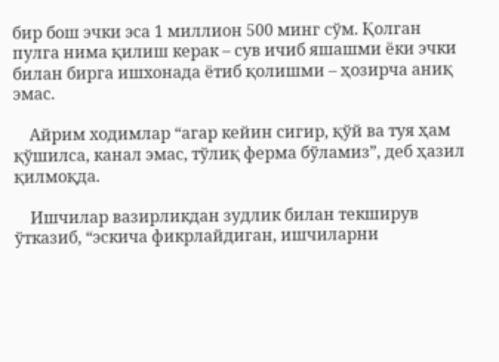бир бош эчки эса 1 миллион 500 минг сўм. Қолган пулга нима қилиш керак – сув ичиб яшашми ёки эчки билан бирга ишхонада ётиб қолишми – ҳозирча аниқ эмас.

    Айрим ходимлар “агар кейин сигир, қўй ва туя ҳам қўшилса, канал эмас, тўлиқ ферма бўламиз”, деб ҳазил қилмоқда.

    Ишчилар вазирликдан зудлик билан текширув ўтказиб, “эскича фикрлайдиган, ишчиларни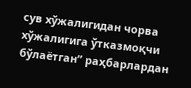сув хўжалигидан чорва хўжалигига ўтказмоқчи бўлаётган” раҳбарлардан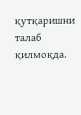қутқаришни талаб қилмоқда.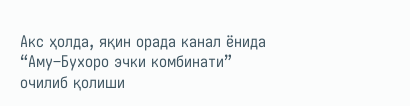Акс ҳолда, яқин орада канал ёнида “Аму–Бухоро эчки комбинати” очилиб қолиши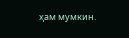ҳам мумкин.